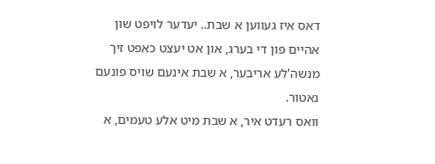דאס איז געווען א שבת.. יעדער לויפט שון אהיים פון די בערג, און אט יעצט כאפט זיך מנשה'לע אריבער, א שבת אינעם שויס פונעם נאטור.
וואס רעדט איר, א שבת מיט אלע טעמים, א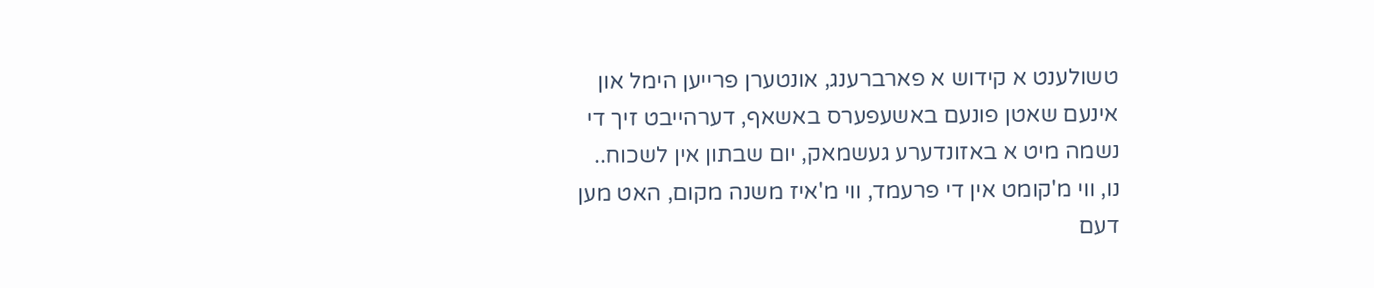טשולענט א קידוש א פארברענג, אונטערן פרייען הימל און אינעם שאטן פונעם באשעפערס באשאף, דערהייבט זיך די נשמה מיט א באזונדערע געשמאק, יום שבתון אין לשכוח..
נו, ווי מ'קומט אין די פרעמד, ווי מ'איז משנה מקום, האט מען דעם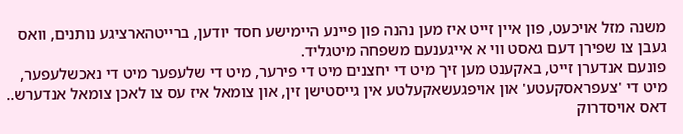משנה מזל אויכעט, פון איין זייט איז מען נהנה פון פיינע היימישע חסד יודען, ברייטהארציגע נותנים, וואס געבן צו שפירן דעם גאסט ווי א אייגענעם משפחה מיטגליד.
פונעם אנדערן זייט, באקענט מען זיך מיט די יחצנים מיט די פירער, מיט די שלעפער מיט די נאכשלעפער, מיט די 'צעפראסקעטע' און אויפגעשאקעלטע אין גייסטישן זין, און צומאל איז עס צו לאכן צומאל אנדערש..
דאס אויסדרוק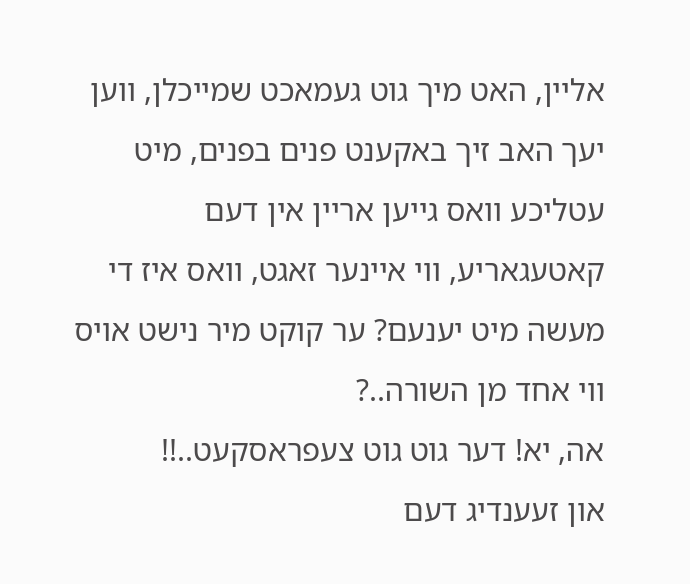אליין, האט מיך גוט געמאכט שמייכלן, ווען יעך האב זיך באקענט פנים בפנים, מיט עטליכע וואס גייען אריין אין דעם קאטעגאריע, ווי איינער זאגט, וואס איז די מעשה מיט יענעם? ער קוקט מיר נישט אויס ווי אחד מן השורה..?
אה, יא! דער גוט גוט צעפראסקעט..!!
און זעענדיג דעם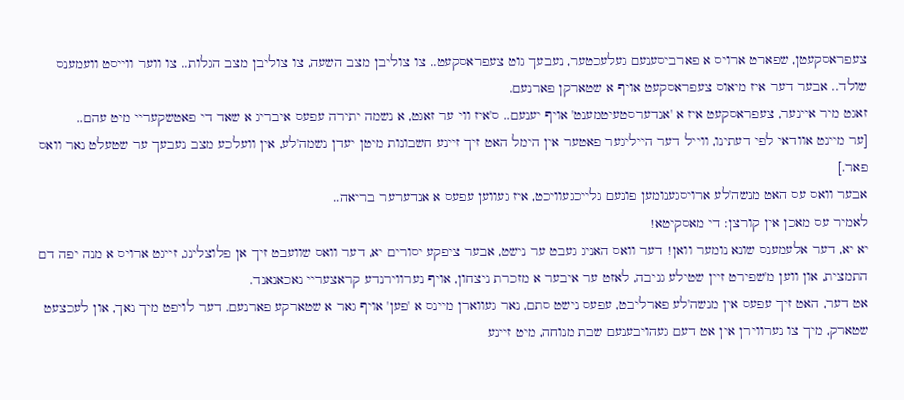צעפראסקעטן, שפארט ארויס א פארביסענעם געלעכטער, נעבעך גוט צעפראסקעט.. צו צוליבן מצב השעה, צו צוליבן מצב הגלות.. צו ווער ווייסט וועמענס שולד.. אבער דער איז מיאוס צעפראסקעט אויף א שטארקן פארנעם.
זאגט מיר איינער, צעפראסקעט איז א 'אנדערסטעיטמענט' אויף יענעם.. ס'איז ווי ער זאגט, א נשמה יתירה עפעס איבריג א שאד די פאטשקעריי מיט עהם..
[ער מיינט אוודאי לפי דעתינו, ווייל דער הייליגער פאטער אין הימל האט זיך זיינע חשבונות מיטן יעדן נשמה'לע, אין וועלכע מצב נעבעך ער שטעלט נאר וואס פאר.]
אבער וואס עס האט מנשה'לע ארויסגענומען פונעם גלייכגעוויכט, איז געווען עפעס א אנדערער בריאה..
לאמיר עס מאכן אין קורצן: די מאסקיטא!
יא יא, דער אלעמענס שונא נומער וואן! דער וואס האניג געבט ער נישט, אבער ציפקע יסורים יא, דער וואס שוועבט זיך אן פלוצלינג, זייגט ארויס א מנה יפה דם התמצית, און ווען מ'שפירט זיין שטילע גניבה, לאזט ער איבער א מזכרת ניצחון, אויף נערווירנדע קראצעריי נאכאנאנד.
אט דער, האט זיך עפעס אין מנשה'לע פארליבט, עפעס נישט סתם, נאר געווארן מיינס א 'פען' אויף גאר א שטארקע פארנעם. דער לויפט מיך נאך, און לעכצעט שטארק, מיך צו נערווירן אין אט דעם געהויבענעם שבת מנוחה, מיט זיינע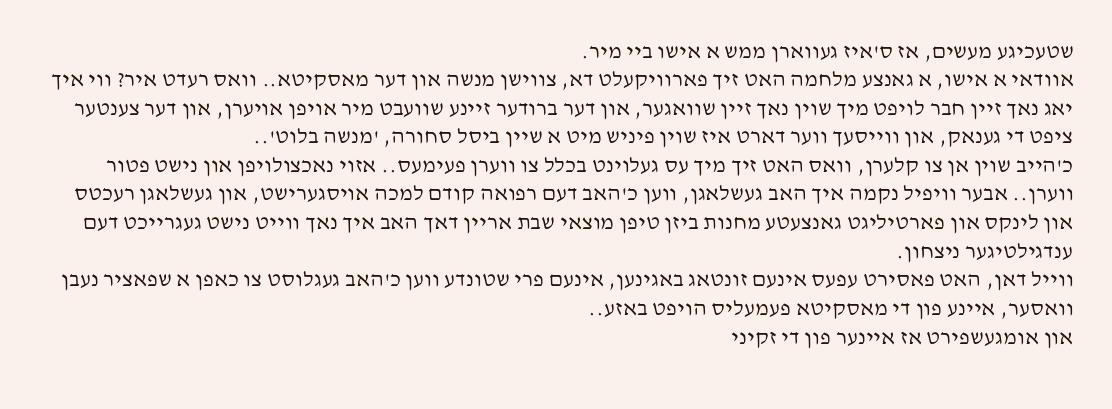שטעכיגע מעשים, אז ס'איז געווארן ממש א אישו ביי מיר.
אוודאי א אישו, א גאנצע מלחמה האט זיך פארוויקעלט דא, צווישן מנשה און דער מאסקיטא.. וואס רעדט איר? ווי איך יאג נאך זיין חבר לויפט מיך שוין נאך זיין שוואגער, און דער ברודער זיינע שוועבט מיר אויפן אויערן, און דער צענטער ציפט די גענאק, און ווייסעך ווער דארט איז שוין פיניש מיט א שיין ביסל סחורה, 'מנשה בלוט'..
כ'הייב שוין אן צו קלערן, וואס האט זיך מיך עס געלוינט בכלל צו ווערן פעימעס.. אזוי נאכצולויפן און נישט פטור ווערן.. אבער וויפיל נקמה איך האב געשלאגן, ווען כ'האב דעם רפואה קודם למכה אויסגערישט, און געשלאגן רעכטס און לינקס און פארטיליגט גאנצעטע מחנות ביזן טיפן מוצאי שבת אריין דאך האב איך נאך ווייט נישט געגרייכט דעם ענדגילטיגער ניצחון.
ווייל דאן, האט פאסירט עפעס אינעם זונטאג באגינען, אינעם פרי שטונדע ווען כ'האב געגלוסט צו כאפן א שפאציר נעבן וואסער, איינע פון די מאסקיטא פעמעליס הויפט באזע..
און אומגעשפירט אז איינער פון די זקיני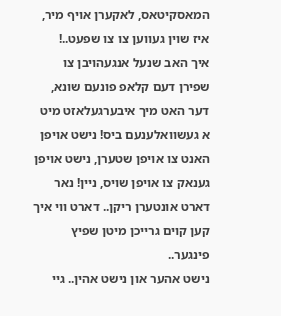המאסקיטאס, לאקערן אויף מיר, איז שוין געווען צו צו שפעט..!
איך האב שנעל אנגעהויבן צו שפירן דעם קלאפ פונעם שונא, דער האט מיך איבערגעלאזט מיט א געשוואלענעם ביס! נישט אויפן האנט צו אויפן שטערן, נישט אויפן גענאק צו אויפן שויס, ניין! נאר דארט אונטערן ריקן.. דארט ווי איך קען קוים גרייכן מיטן שפיץ פינגער..
נישט אהער און נישט אהין.. גיי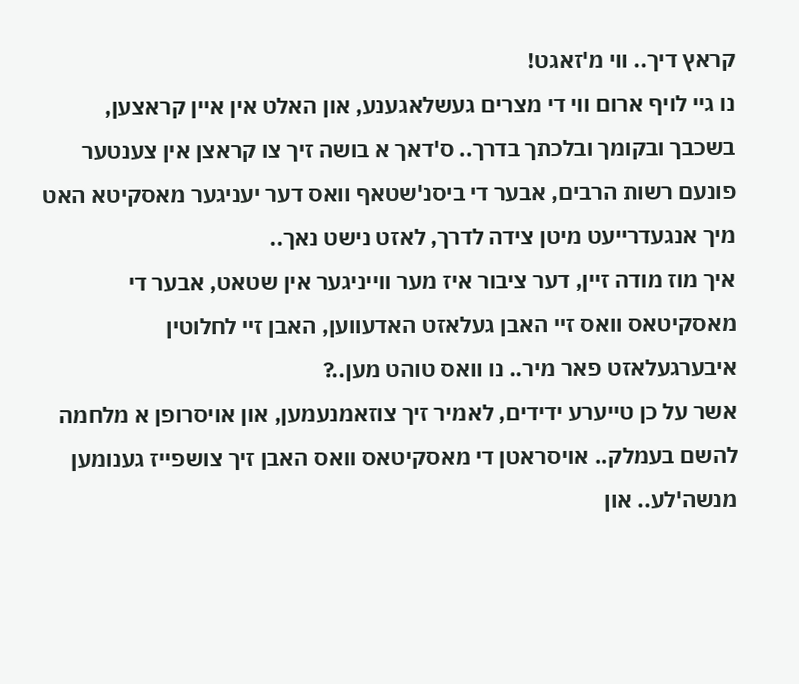קראץ דיך.. ווי מ'זאגט!
נו גיי לויף ארום ווי די מצרים געשלאגענע, און האלט אין איין קראצען, בשכבך ובקומך ובלכתך בדרך.. ס'דאך א בושה זיך צו קראצן אין צענטער פונעם רשות הרבים, אבער די ביסנ'שטאף וואס דער יעניגער מאסקיטא האט מיך אנגעדרייעט מיטן צידה לדרך, לאזט נישט נאך..
איך מוז מודה זיין, דער ציבור איז מער ווייניגער אין שטאט, אבער די מאסקיטאס וואס זיי האבן געלאזט האדעווען, האבן זיי לחלוטין איבערגעלאזט פאר מיר.. נו וואס טוהט מען..?
אשר על כן טייערע ידידים, לאמיר זיך צוזאמנעמען, און אויסרופן א מלחמה להשם בעמלק.. אויסראטן די מאסקיטאס וואס האבן זיך צושפייז גענומען מנשה'לע.. און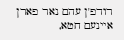רודפ'ן עהם נאר פארן איינעם חטא,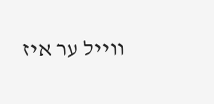ווייל ער איז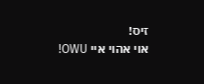זיס!
אוי אהוי איי OWU!